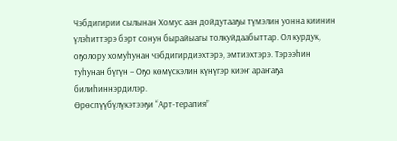Чэбдигирии сылынан Хомус аан дойдутааҕы түмэлин уонна киинин үлэһиттэрэ бэрт сонун бырайыагы толкуйдаабыттар. Ол курдук, оҕолору хомуһунан чэбдигирдиэхтэрэ, эмтиэхтэрэ. Тэрээһин туһунан бүгүн – Оҕо көмүскэлин күнүгэр киэҥ араҥаҕа билиһиннэрдилэр.
Өрөспүүбүлүкэтээҕи “Арт-терапия”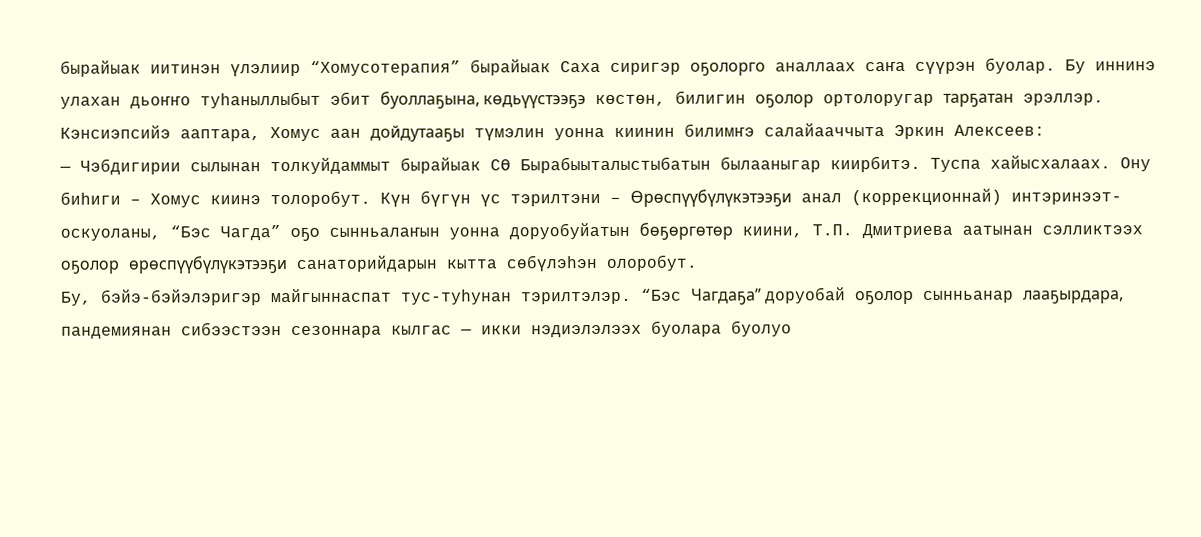бырайыак иитинэн үлэлиир “Хомусотерапия” бырайыак Саха сиригэр оҕолорго аналлаах саҥа сүүрэн буолар. Бу иннинэ улахан дьоҥҥо туһаныллыбыт эбит буоллаҕына, көдьүүстээҕэ көстөн, билигин оҕолор ортолоругар тарҕатан эрэллэр.
Кэнсиэпсийэ ааптара, Хомус аан дойдутааҕы түмэлин уонна киинин билимҥэ салайааччыта Эркин Алексеев:
— Чэбдигирии сылынан толкуйдаммыт бырайыак СӨ Бырабыыталыстыбатын былааныгар киирбитэ. Туспа хайысхалаах. Ону биһиги – Хомус киинэ толоробут. Күн бүгүн үс тэрилтэни – Өрөспүүбүлүкэтээҕи анал (коррекционнай) интэринээт-оскуоланы, “Бэс Чагда” оҕо сынньалаҥын уонна доруобуйатын бөҕөргөтөр киини, Т.П. Дмитриева аатынан сэлликтээх оҕолор өрөспүүбүлүкэтээҕи санаторийдарын кытта сөбүлэһэн олоробут.
Бу, бэйэ-бэйэлэригэр майгыннаспат тус-туһунан тэрилтэлэр. “Бэс Чагдаҕа” доруобай оҕолор сынньанар лааҕырдара, пандемиянан сибээстээн сезоннара кылгас — икки нэдиэлэлээх буолара буолуо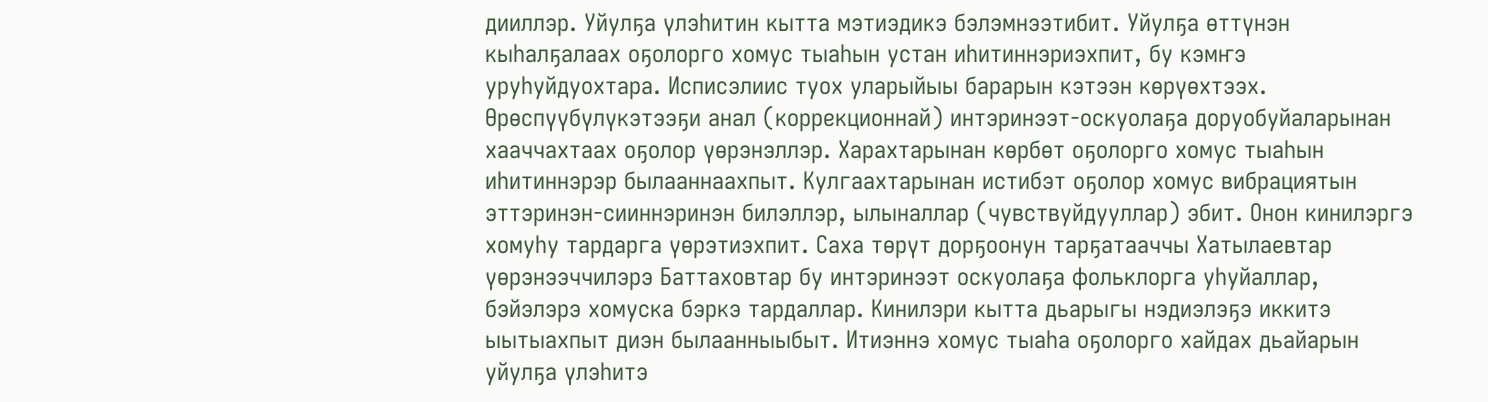дииллэр. Уйулҕа үлэһитин кытта мэтиэдикэ бэлэмнээтибит. Уйулҕа өттүнэн кыһалҕалаах оҕолорго хомус тыаһын устан иһитиннэриэхпит, бу кэмҥэ уруһуйдуохтара. Исписэлиис туох уларыйыы барарын кэтээн көрүөхтээх.
Өрөспүүбүлүкэтээҕи анал (коррекционнай) интэринээт-оскуолаҕа доруобуйаларынан хааччахтаах оҕолор үөрэнэллэр. Харахтарынан көрбөт оҕолорго хомус тыаһын иһитиннэрэр былааннаахпыт. Кулгаахтарынан истибэт оҕолор хомус вибрациятын эттэринэн-сииннэринэн билэллэр, ылыналлар (чувствуйдууллар) эбит. Онон кинилэргэ хомуһу тардарга үөрэтиэхпит. Саха төрүт дорҕоонун тарҕатааччы Хатылаевтар үөрэнээччилэрэ Баттаховтар бу интэринээт оскуолаҕа фольклорга уһуйаллар, бэйэлэрэ хомуска бэркэ тардаллар. Кинилэри кытта дьарыгы нэдиэлэҕэ иккитэ ыытыахпыт диэн былаанныыбыт. Итиэннэ хомус тыаһа оҕолорго хайдах дьайарын уйулҕа үлэһитэ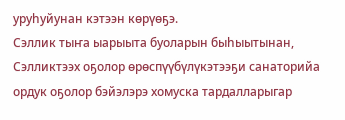уруһуйунан кэтээн көрүөҕэ.
Сэллик тыҥа ыарыыта буоларын быһыытынан, Сэлликтээх оҕолор өрөспүүбүлүкэтээҕи санаторийа ордук оҕолор бэйэлэрэ хомуска тардалларыгар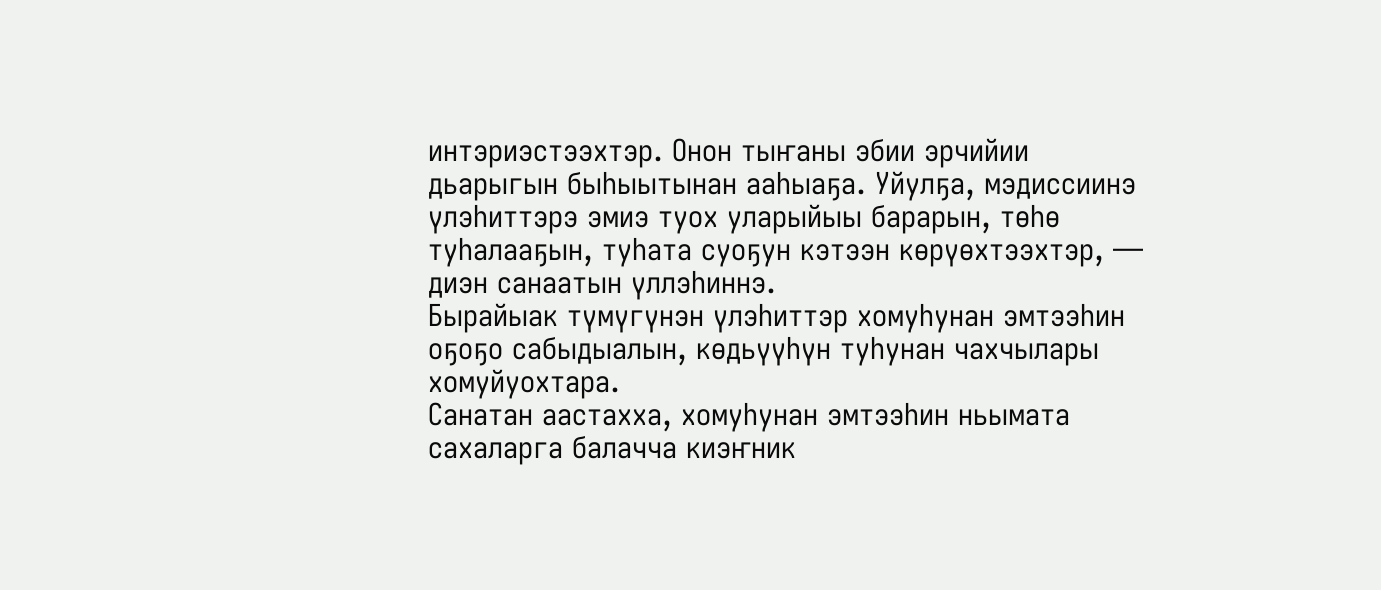интэриэстээхтэр. Онон тыҥаны эбии эрчийии дьарыгын быһыытынан ааһыаҕа. Уйулҕа, мэдиссиинэ үлэһиттэрэ эмиэ туох уларыйыы барарын, төһө туһалааҕын, туһата суоҕун кэтээн көрүөхтээхтэр, — диэн санаатын үллэһиннэ.
Бырайыак түмүгүнэн үлэһиттэр хомуһунан эмтээһин оҕоҕо сабыдыалын, көдьүүһүн туһунан чахчылары хомуйуохтара.
Санатан аастахха, хомуһунан эмтээһин ньымата сахаларга балачча киэҥник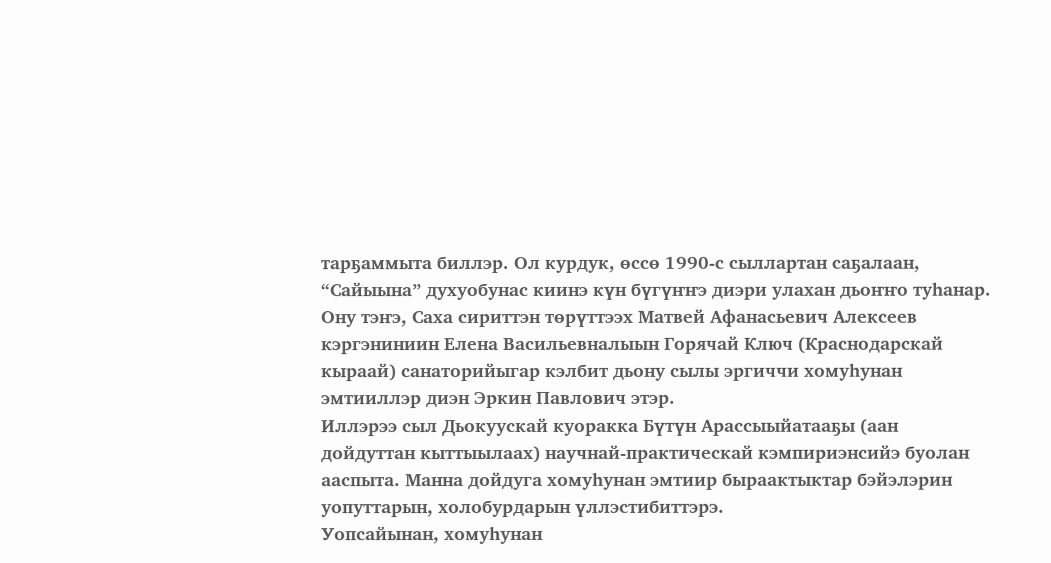тарҕаммыта биллэр. Ол курдук, өссө 1990-с сыллартан саҕалаан, “Сайыына” духуобунас киинэ күн бүгүҥҥэ диэри улахан дьоҥҥо туһанар. Ону тэҥэ, Саха сириттэн төрүттээх Матвей Афанасьевич Алексеев кэргэниниин Елена Васильевналыын Горячай Ключ (Краснодарскай кыраай) санаторийыгар кэлбит дьону сылы эргиччи хомуһунан эмтииллэр диэн Эркин Павлович этэр.
Иллэрээ сыл Дьокуускай куоракка Бүтүн Арассыыйатааҕы (аан дойдуттан кыттыылаах) научнай-практическай кэмпириэнсийэ буолан ааспыта. Манна дойдуга хомуһунан эмтиир быраактыктар бэйэлэрин уопуттарын, холобурдарын үллэстибиттэрэ.
Уопсайынан, хомуһунан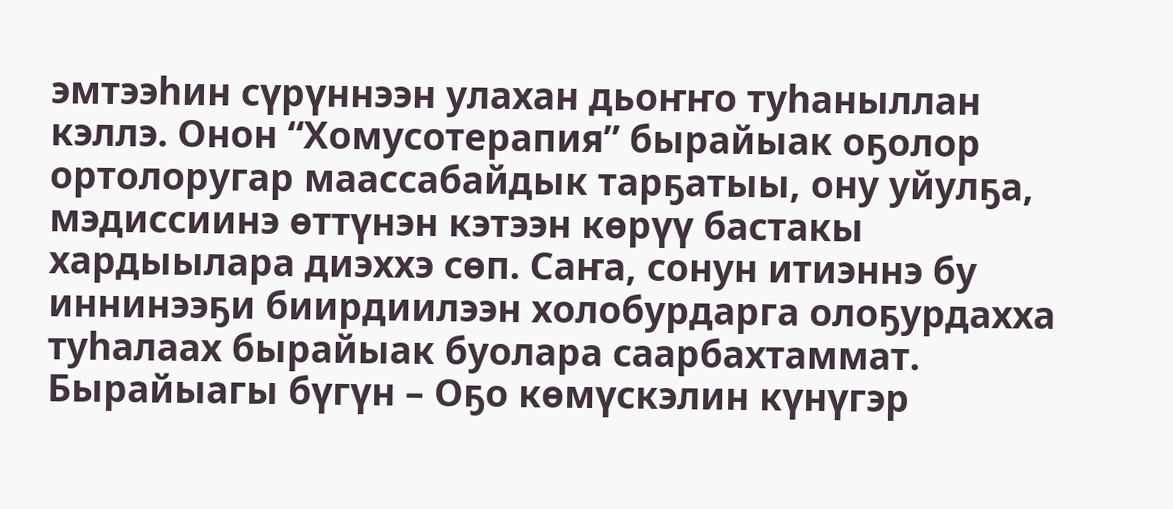эмтээһин сүрүннээн улахан дьоҥҥо туһаныллан кэллэ. Онон “Хомусотерапия” бырайыак оҕолор ортолоругар маассабайдык тарҕатыы, ону уйулҕа, мэдиссиинэ өттүнэн кэтээн көрүү бастакы хардыылара диэххэ сөп. Саҥа, сонун итиэннэ бу иннинээҕи биирдиилээн холобурдарга олоҕурдахха туһалаах бырайыак буолара саарбахтаммат. Бырайыагы бүгүн – Оҕо көмүскэлин күнүгэр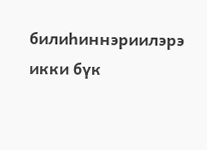билиһиннэриилэрэ икки бүк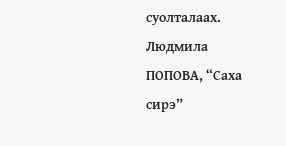суолталаах.
Людмила ПОПОВА, “Саха сирэ”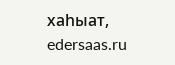хаһыат, edersaas.ru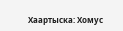Хаартыска: Хомус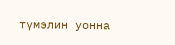түмэлин уонна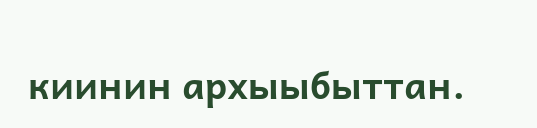киинин архыыбыттан.